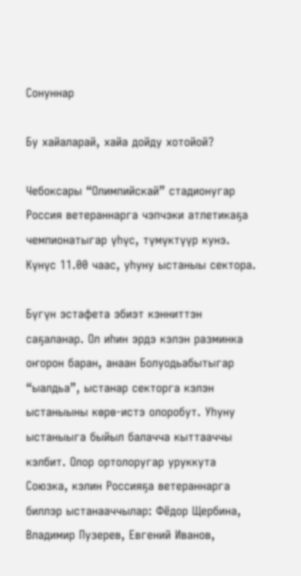Сонуннар

Бу хайаларай, хайа дойду хотойой?

Чебоксары “Олимпийскай” стадионугар Россия ветераннарга чэпчэки атлетикаҕа чемпионатыгар үһүс, түмүктүүр кунэ. Күнүс 11.00 чаас, уһуну ыстаныы сектора.

Бүгүн эстафета эбиэт кэнниттэн саҕаланар. Ол иһин эрдэ кэлэн разминка оҥорон баран, анаан Болуодьабытыгар “ыалдьа”, ыстанар секторга кэлэн ыстаныыны көрө-истэ олоробут. Уһуну ыстаныыга быйыл балачча кыттааччы кэлбит. Олор ортолоругар уруккута Союзка, кэлин Россияҕа ветераннарга биллэр ыстанааччылар: Фёдор Щербина, Владимир Пузерев, Евгений Иванов,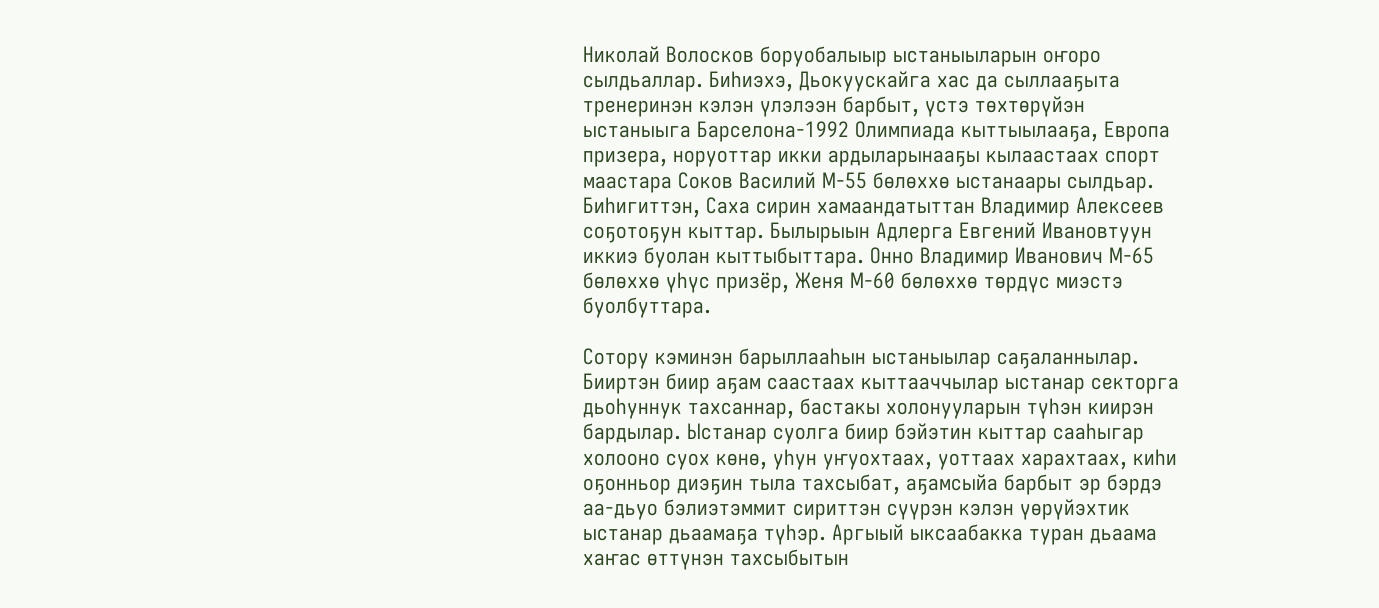Николай Волосков боруобалыыр ыстаныыларын оҥоро сылдьаллар. Биһиэхэ, Дьокуускайга хас да сыллааҕыта тренеринэн кэлэн үлэлээн барбыт, үстэ төхтөрүйэн ыстаныыга Барселона-1992 Олимпиада кыттыылааҕа, Европа призера, норуоттар икки ардыларынааҕы кылаастаах спорт маастара Соков Василий М-55 бөлөххө ыстанаары сылдьар. Биһигиттэн, Саха сирин хамаандатыттан Владимир Алексеев соҕотоҕун кыттар. Былырыын Адлерга Евгений Ивановтуун иккиэ буолан кыттыбыттара. Онно Владимир Иванович М-65 бөлөххө үһүс призёр, Женя М-60 бөлөххө төрдүс миэстэ буолбуттара.

Сотору кэминэн барыллааһын ыстаныылар саҕаланнылар. Бииртэн биир аҕам саастаах кыттааччылар ыстанар секторга дьоһуннук тахсаннар, бастакы холонууларын түһэн киирэн бардылар. Ыстанар суолга биир бэйэтин кыттар сааһыгар холооно суох көнө, уһун уҥуохтаах, уоттаах харахтаах, киһи оҕонньор диэҕин тыла тахсыбат, аҕамсыйа барбыт эр бэрдэ аа-дьуо бэлиэтэммит сириттэн сүүрэн кэлэн үөрүйэхтик ыстанар дьаамаҕа түһэр. Аргыый ыксаабакка туран дьаама хаҥас өттүнэн тахсыбытын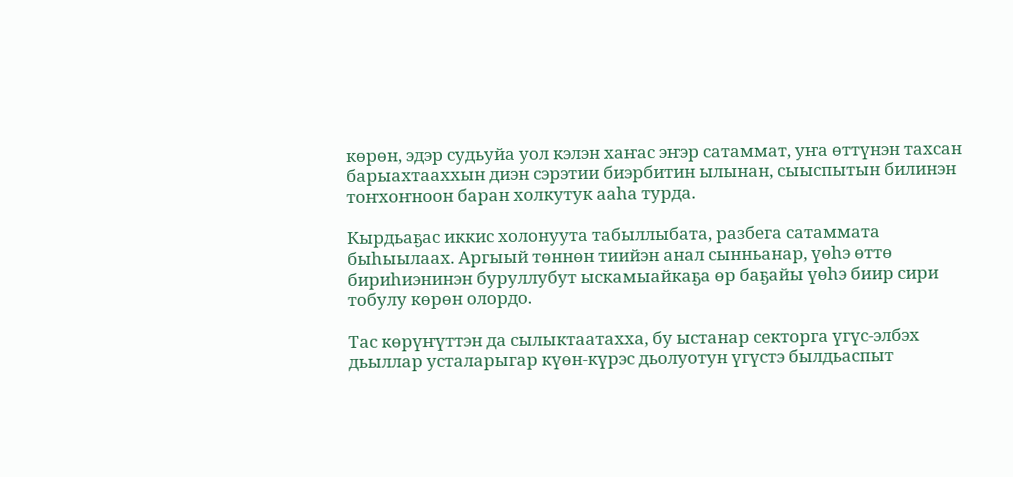көрөн, эдэр судьуйа уол кэлэн хаҥас эҥэр сатаммат, уҥа өттүнэн тахсан барыахтааххын диэн сэрэтии биэрбитин ылынан, сыыспытын билинэн тоҥхоҥноон баран холкутук ааһа турда.

Кырдьаҕас иккис холонуута табыллыбата, разбега сатаммата быһыылаах. Аргыый төннөн тиийэн анал сынньанар, үөһэ өттө бириһиэнинэн буруллубут ыскамыайкаҕа өр баҕайы үөһэ биир сири тобулу көрөн олордо.

Тас көрүҥүттэн да сылыктаатахха, бу ыстанар секторга үгүс-элбэх дьыллар усталарыгар күөн-күрэс дьолуотун үгүстэ былдьаспыт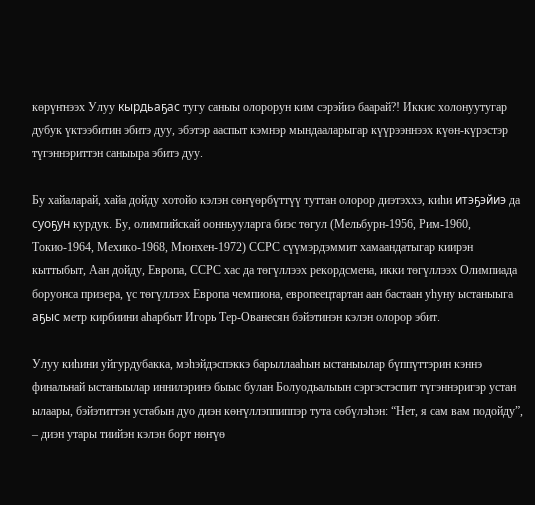көрүҥнээх Улуу кырдьаҕас тугу саныы олорорун ким сэрэйиэ баарай?! Иккис холонуутугар дубук үктээбитин эбитэ дуу, эбэтэр ааспыт кэмнэр мындааларыгар күүрээннээх күөн-күрэстэр түгэннэриттэн саныыра эбитэ дуу.

Бу хайаларай, хайа дойду хотойо кэлэн сөҥүөрбүттүү туттан олорор диэтэххэ, киһи итэҕэйиэ да суоҕун курдук. Бу, олимпийскай оонньууларга биэс төгул (Мельбурн-1956, Рим-1960, Токио-1964, Мехико-1968, Мюнхен-1972) ССРС сүүмэрдэммит хамаандатыгар киирэн кыттыбыт, Аан дойду, Европа, ССРС хас да төгүллээх рекордсмена, икки төгүллээх Олимпиада боруонса призера, үс төгүллээх Европа чемпиона, европеецтартан аан бастаан уһуну ыстаныыга аҕыс метр кирбиини аһарбыт Игорь Тер-Ованесян бэйэтинэн кэлэн олорор эбит.

Улуу киһини уйгурдубакка, мэһэйдэспэккэ барыллааһын ыстаныылар бүппүттэрин кэннэ финальнай ыстаныылар иннилэринэ быыс булан Болуодьалыын сэргэстэспит түгэннэригэр устан ылаары, бэйэтиттэн устабын дуо диэн көҥүллэппиппэр тута сөбүлэһэн: “Нет, я сам вам подойду”, – диэн утары тиийэн кэлэн борт нөҥүө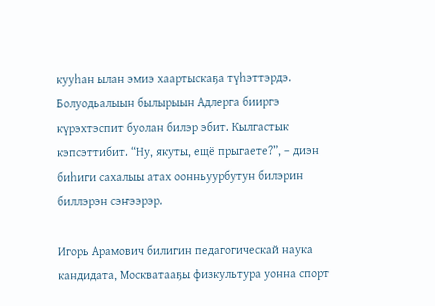кууһан ылан эмиэ хаартыскаҕа түһэттэрдэ. Болуодьалыын былырыын Адлерга бииргэ күрэхтэспит буолан билэр эбит. Кылгастык кэпсэттибит. “Ну, якуты, ещё прыгаете?”, – диэн биһиги сахалыы атах оонньуурбутун билэрин биллэрэн сэҥээрэр.

Игорь Арамович билигин педагогическай наука кандидата, Москватааҕы физкультура уонна спорт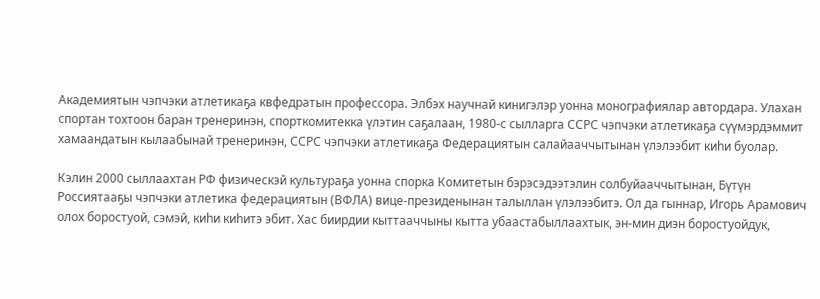Академиятын чэпчэки атлетикаҕа квфедратын профессора. Элбэх научнай кинигэлэр уонна монографиялар автордара. Улахан спортан тохтоон баран тренеринэн, спорткомитекка үлэтин саҕалаан, 1980-с сылларга ССРС чэпчэки атлетикаҕа сүүмэрдэммит хамаандатын кылаабынай тренеринэн, ССРС чэпчэки атлетикаҕа Федерациятын салайааччытынан үлэлээбит киһи буолар.

Кэлин 2000 сыллаахтан РФ физическэй культураҕа уонна спорка Комитетын бэрэсэдээтэлин солбуйааччытынан, Бүтүн Россиятааҕы чэпчэки атлетика федерациятын (ВФЛА) вице-президенынан талыллан үлэлээбитэ. Ол да гыннар, Игорь Арамович олох боростуой, сэмэй, киһи киһитэ эбит. Хас биирдии кыттааччыны кытта убаастабыллаахтык, эн-мин диэн боростуойдук,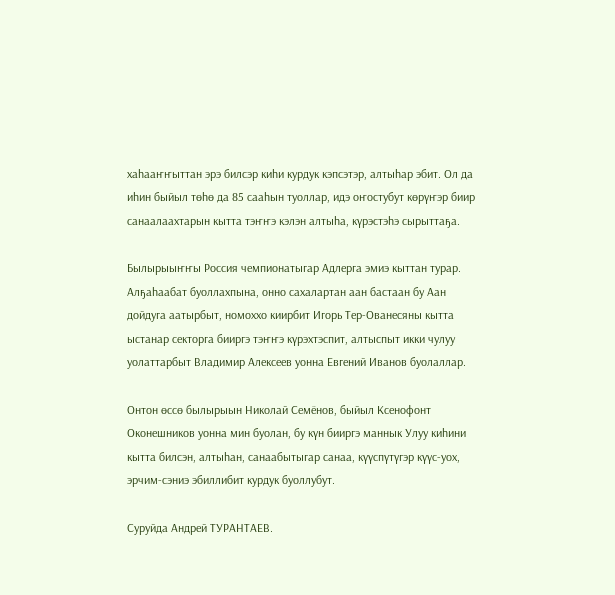хаһааҥҥыттан эрэ билсэр киһи курдук кэпсэтэр, алтыһар эбит. Ол да иһин быйыл төһө да 85 сааһын туоллар, идэ оҥостубут көрүҥэр биир санаалаахтарын кытта тэҥҥэ кэлэн алтыһа, күрэстэһэ сырыттаҕа.

Былырыыҥҥы Россия чемпионатыгар Адлерга эмиэ кыттан турар. Алҕаһаабат буоллахпына, онно сахалартан аан бастаан бу Аан дойдуга аатырбыт, номоххо киирбит Игорь Тер-Ованесяны кытта ыстанар секторга бииргэ тэҥҥэ күрэхтэспит, алтыспыт икки чулуу уолаттарбыт Владимир Алексеев уонна Евгений Иванов буолаллар.

Онтон өссө былырыын Николай Семёнов, быйыл Ксенофонт Оконешников уонна мин буолан, бу күн бииргэ маннык Улуу киһини кытта билсэн, алтыһан, санаабытыгар санаа, күүспүтүгэр күүс-уох, эрчим-сэниэ эбиллибит курдук буоллубут.

Суруйда Андрей ТУРАНТАЕВ.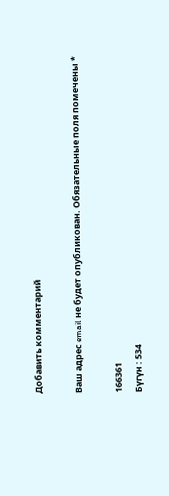Добавить комментарий

Ваш адрес email не будет опубликован. Обязательные поля помечены *

166361
Бүгүн : 534